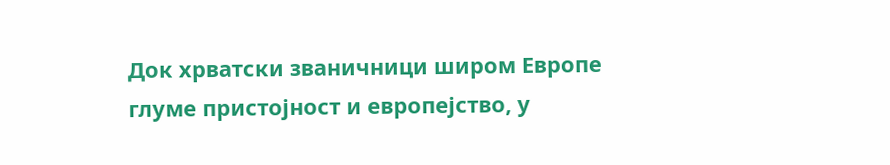Док хрватски званичници широм Европе глуме пристојност и европејство, у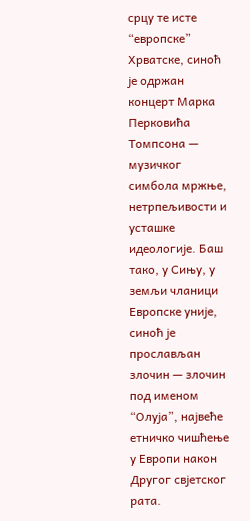срцу те исте “европске” Хрватске, синоћ је одржан концерт Марка Перковића Томпсона — музичког симбола мржње, нетрпељивости и усташке идеологије. Баш тако, у Сињу, у земљи чланици Европске уније, синоћ је прослављан злочин — злочин под именом “Олуја”, највеће етничко чишћење у Европи након Другог свјетског рата.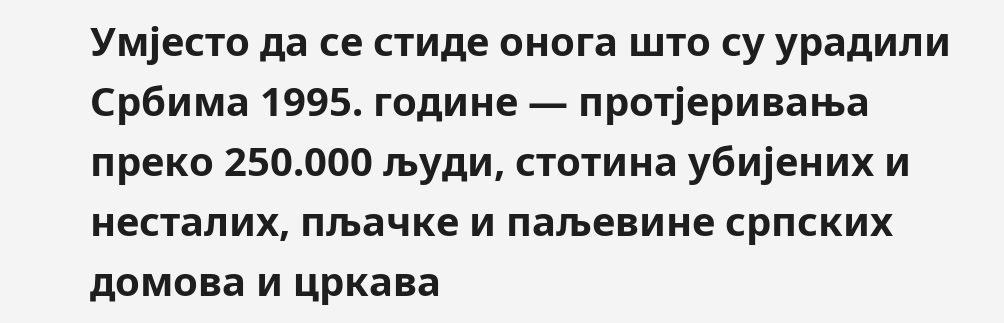Умјесто да се стиде онога што су урадили Србима 1995. године — протјеривања преко 250.000 људи, стотина убијених и несталих, пљачке и паљевине српских домова и цркава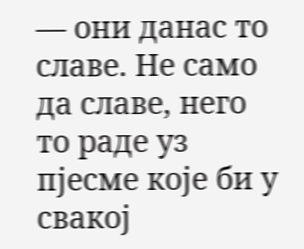— они данас то славе. Не само да славе, него то раде уз пјесме које би у свакој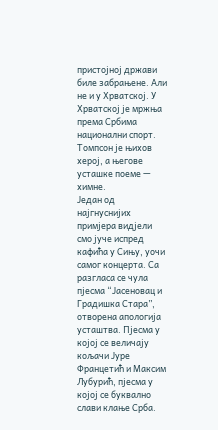пристојној држави биле забрањене. Али не и у Хрватској. У Хрватској је мржња према Србима национални спорт. Томпсон је њихов херој, а његове усташке поеме — химне.
Један од најгнуснијих примјера видјели смо јуче испред кафића у Сињу, уочи самог концерта. Са разгласа се чула пјесма “Јасеновац и Градишка Стара”, отворена апологија усташтва. Пјесма у којој се величају кољачи Јуре Францетић и Максим Лубурић, пјесма у којој се буквално слави клање Срба.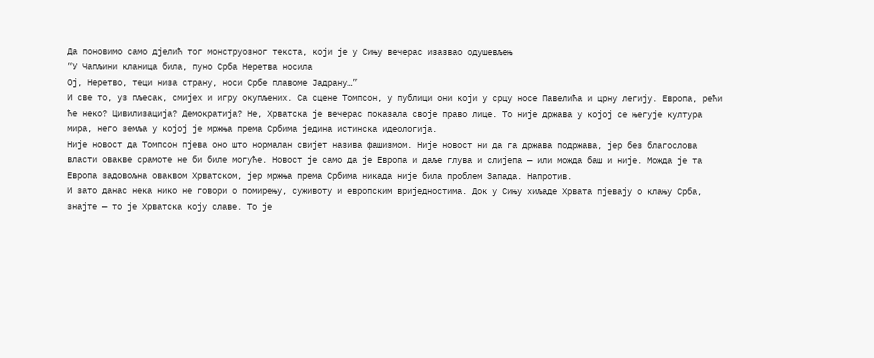Да поновимо само дјелић тог монструозног текста, који је у Сињу вечерас изазвао одушевљењ
“У Чапљини кланица била, пуно Срба Неретва носила
Ој, Неретво, теци низа страну, носи Србе плавоме Јадрану…”
И све то, уз пљесак, смијех и игру окупљених. Са сцене Томпсон, у публици они који у срцу носе Павелића и црну легију. Европа, рећи ће неко? Цивилизација? Демократија? Не, Хрватска је вечерас показала своје право лице. То није држава у којој се његује култура мира, него земља у којој је мржња према Србима једина истинска идеологија.
Није новост да Томпсон пјева оно што нормалан свијет назива фашизмом. Није новост ни да га држава подржава, јер без благослова власти овакве срамоте не би биле могуће. Новост је само да је Европа и даље глува и слијепа — или можда баш и није. Можда је та Европа задовољна оваквом Хрватском, јер мржња према Србима никада није била проблем Запада. Напротив.
И зато данас нека нико не говори о помирењу, суживоту и европским вриједностима. Док у Сињу хиљаде Хрвата пјевају о клању Срба, знајте — то је Хрватска коју славе. То је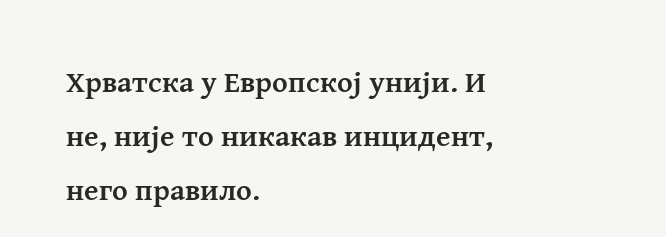Хрватска у Европској унији. И не, није то никакав инцидент, него правило.